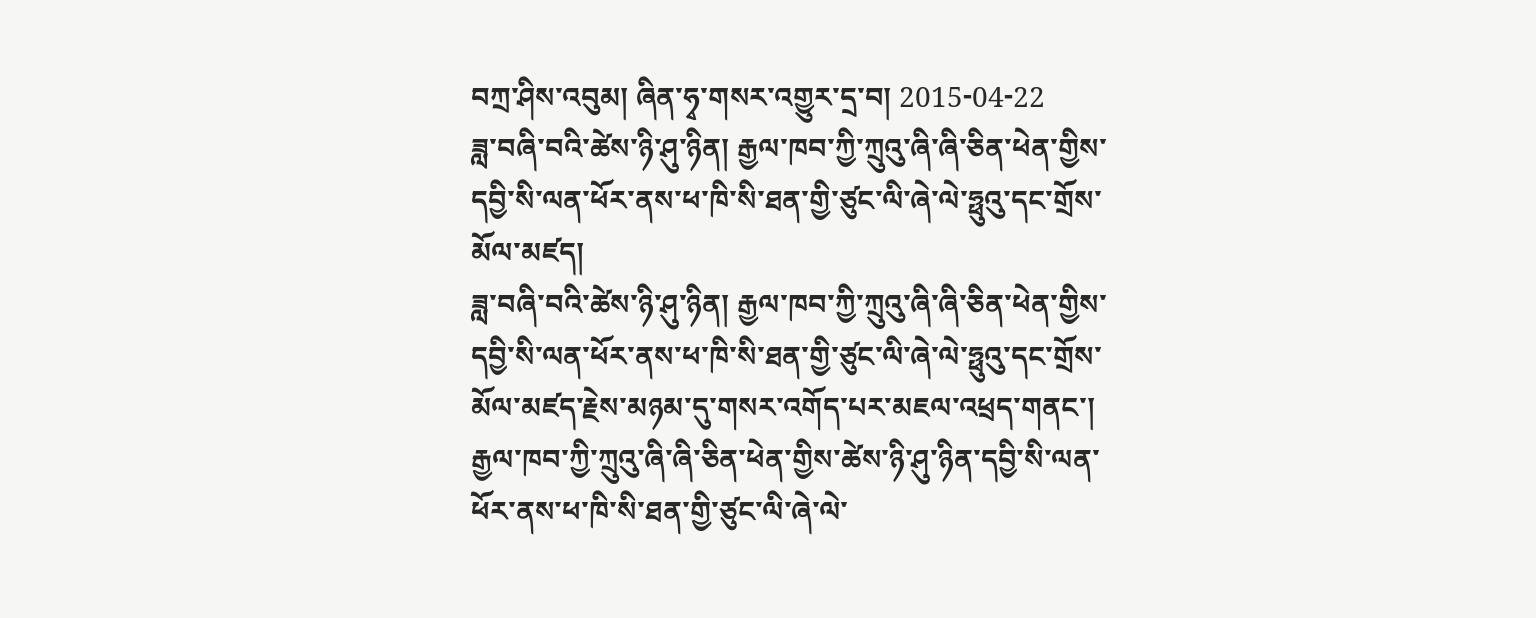བཀྲ་ཤིས་འབུམ། ཞིན་ཧྭ་གསར་འགྱུར་དྲ་བ། 2015-04-22
ཟླ་བཞི་བའི་ཚེས་ཉི་ཤུ་ཉིན། རྒྱལ་ཁབ་ཀྱི་ཀྲུའུ་ཞི་ཞི་ཅིན་ཕེན་གྱིས་དབྱི་སི་ལན་ཕོར་ནས་ཕ་ཁི་སི་ཐན་གྱི་ཙུང་ལི་ཞེ་ལེ་ཧྥུའུ་དང་གྲོས་མོལ་མཛད།
ཟླ་བཞི་བའི་ཚེས་ཉི་ཤུ་ཉིན། རྒྱལ་ཁབ་ཀྱི་ཀྲུའུ་ཞི་ཞི་ཅིན་ཕེན་གྱིས་དབྱི་སི་ལན་ཕོར་ནས་ཕ་ཁི་སི་ཐན་གྱི་ཙུང་ལི་ཞེ་ལེ་ཧྥུའུ་དང་གྲོས་མོལ་མཛད་རྗེས་མཉམ་དུ་གསར་འགོད་པར་མཇལ་འཕྲད་གནང་།
རྒྱལ་ཁབ་ཀྱི་ཀྲུའུ་ཞི་ཞི་ཅིན་ཕེན་གྱིས་ཚེས་ཉི་ཤུ་ཉིན་དབྱི་སི་ལན་ཕོར་ནས་ཕ་ཁི་སི་ཐན་གྱི་ཙུང་ལི་ཞེ་ལེ་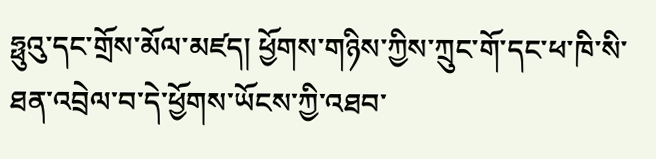ཧྥུའུ་དང་གྲོས་མོལ་མཛད། ཕྱོགས་གཉིས་ཀྱིས་ཀྲུང་གོ་དང་ཕ་ཁི་སི་ཐན་འབྲེལ་བ་དེ་ཕྱོགས་ཡོངས་ཀྱི་འཐབ་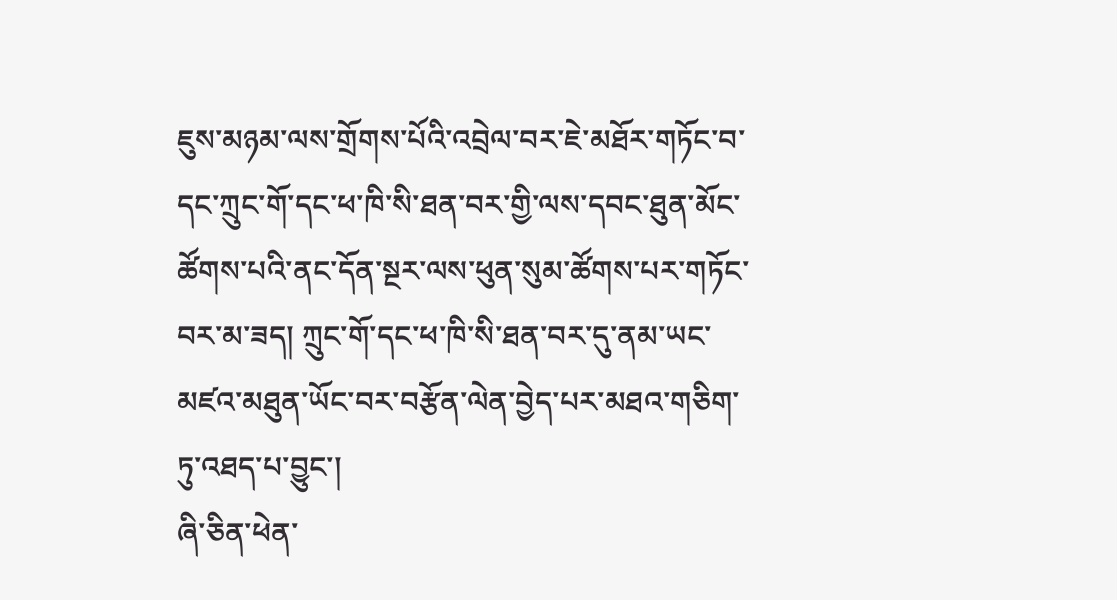ཇུས་མཉམ་ལས་གྲོགས་པོའི་འབྲེལ་བར་ཇེ་མཐོར་གཏོང་བ་དང་ཀྲུང་གོ་དང་ཕ་ཁི་སི་ཐན་བར་གྱི་ལས་དབང་ཐུན་མོང་ཚོགས་པའི་ནང་དོན་སྔར་ལས་ཕུན་སུམ་ཚོགས་པར་གཏོང་བར་མ་ཟད། ཀྲུང་གོ་དང་ཕ་ཁི་སི་ཐན་བར་དུ་ནམ་ཡང་མཛའ་མཐུན་ཡོང་བར་བརྩོན་ལེན་བྱེད་པར་མཐའ་གཅིག་ཏུ་འཐད་པ་བྱུང་།
ཞི་ཅིན་ཕེན་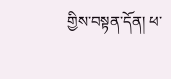གྱིས་བསྟན་དོན། ཕ་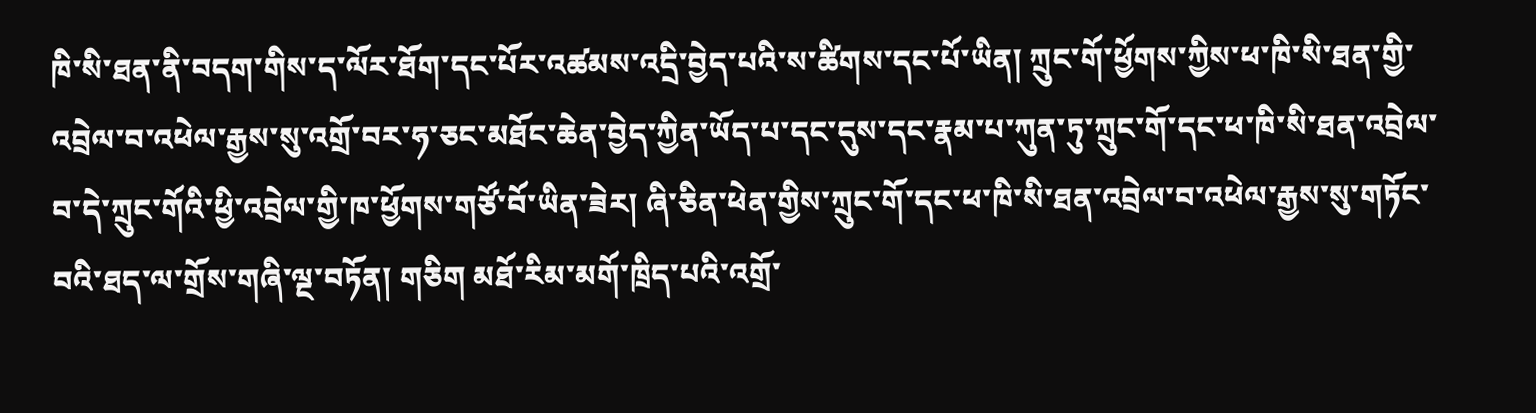ཁི་སི་ཐན་ནི་བདག་གིས་ད་ལོར་ཐོག་དང་པོར་འཚམས་འདྲི་བྱེད་པའི་ས་ཚིགས་དང་པོ་ཡིན། ཀྲུང་གོ་ཕྱོགས་ཀྱིས་ཕ་ཁི་སི་ཐན་གྱི་འབྲེལ་བ་འཕེལ་རྒྱས་སུ་འགྲོ་བར་ཧ་ཅང་མཐོང་ཆེན་བྱེད་ཀྱིན་ཡོད་པ་དང་དུས་དང་རྣམ་པ་ཀུན་ཏུ་ཀྲུང་གོ་དང་ཕ་ཁི་སི་ཐན་འབྲེལ་བ་དེ་ཀྲུང་གོའི་ཕྱི་འབྲེལ་གྱི་ཁ་ཕྱོགས་གཙོ་བོ་ཡིན་ཟེར། ཞི་ཅིན་ཕེན་གྱིས་ཀྲུང་གོ་དང་ཕ་ཁི་སི་ཐན་འབྲེལ་བ་འཕེལ་རྒྱས་སུ་གཏོང་བའི་ཐད་ལ་གྲོས་གཞི་ལྔ་བཏོན། གཅིག མཐོ་རིམ་མགོ་ཁྲིད་པའི་འགྲོ་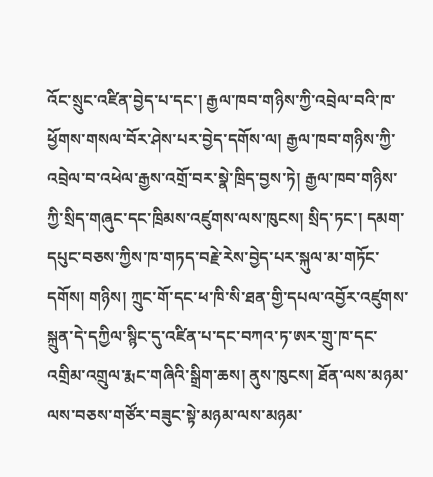འོང་སྲུང་འཛིན་བྱེད་པ་དང་། རྒྱལ་ཁབ་གཉིས་ཀྱི་འབྲེལ་བའི་ཁ་ཕྱོགས་གསལ་བོར་ཤེས་པར་བྱེད་དགོས་ལ། རྒྱལ་ཁབ་གཉིས་ཀྱི་འབྲེལ་བ་འཕེལ་རྒྱས་འགྲོ་བར་སྣེ་ཁྲིད་བྱས་ཏེ། རྒྱལ་ཁབ་གཉིས་ཀྱི་སྲིད་གཞུང་དང་ཁྲིམས་འཛུགས་ལས་ཁུངས། སྲིད་ཏང་། དམག་དཔུང་བཅས་ཀྱིས་ཁ་གཏད་བརྗེ་རེས་བྱེད་པར་སྐུལ་མ་གཏོང་དགོས། གཉིས། ཀྲུང་གོ་དང་ཕ་ཁི་སི་ཐན་གྱི་དཔལ་འབྱོར་འཛུགས་སྐྲུན་དེ་དཀྱིལ་སྙིང་དུ་འཛིན་པ་དང་བཀའ་ཏ་ཨར་གྲུ་ཁ་དང་འགྲིམ་འགྲུལ་རྨང་གཞིའི་སྒྲིག་ཆས། ནུས་ཁུངས། ཐོན་ལས་མཉམ་ལས་བཅས་གཙོར་བཟུང་སྟེ་མཉམ་ལས་མཉམ་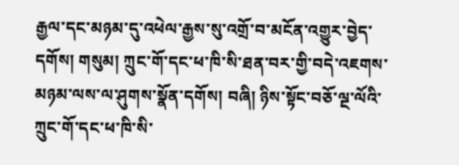རྒྱལ་དང་མཉམ་དུ་འཕེལ་རྒྱས་སུ་འགྲོ་བ་མངོན་འགྱུར་བྱེད་དགོས། གསུམ། ཀྲུང་གོ་དང་ཕ་ཁི་སི་ཐན་བར་གྱི་བདེ་འཇགས་མཉམ་ལས་ལ་ཤུགས་སྣོན་དགོས། བཞི། ཉིས་སྟོང་བཅོ་ལྔ་ལོའི་ཀྲུང་གོ་དང་ཕ་ཁི་སི་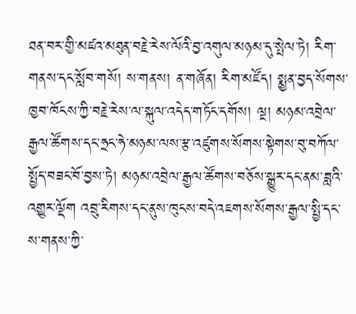ཐན་བར་གྱི་མཛའ་མཐུན་བརྗེ་རེས་ལོའི་བྱ་འགུལ་མཉམ་དུ་སྤེལ་ཏེ། རིག་གནས་དང་སློབ་གསོ། ས་གནས། ན་གཞོན། རིག་མཛོད། སྨྱན་བྱད་སོགས་ཁྱབ་ཁོངས་ཀྱི་བརྗེ་རེས་ལ་སྐུལ་འདེད་གཏོང་དགོས། ལྔ། མཉམ་འབྲེལ་རྒྱལ་ཚོགས་དང་ཧྲང་ཧེ་མཉམ་ལས་རྩ་འཛུགས་སོགས་སྟེགས་བུ་བཀོལ་སྤྱོད་བཟང་བོ་བྱས་ཏེ། མཉམ་འབྲེལ་རྒྱལ་ཚོགས་བཅོས་སྒྱུར་དང་ནམ་ཟླའི་འགྱུར་ལྡོག འབྲུ་རིགས་དང་ནུས་ཁུངས་བདེ་འཇགས་སོགས་རྒྱལ་སྤྱི་དང་ས་གནས་ཀྱི་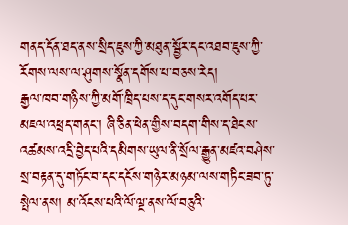གནད་དོན་ཐད་ནས་སྲིད་ཇུས་ཀྱི་མཐུན་སྦྱོར་དང་འཐབ་ཇུས་ཀྱི་རོགས་ལས་ལ་ཤུགས་སྣོན་དགོས་པ་བཅས་རེད།
རྒྱལ་ཁབ་གཉིས་ཀྱི་མགོ་ཁྲིད་པས་ད་དུང་གསར་འགོད་པར་མཇལ་འཕྲད་གནང་། ཞི་ཅིན་ཕེན་གྱིས་བདག་གིས་ད་ཐེངས་འཚམས་འདྲི་བྱེད་པའི་དམིགས་ཡུལ་ནི་སྲོལ་རྒྱུན་མཛའ་བཤེས་སྲ་བརྟན་དུ་གཏོང་བ་དང་དངོས་གཉེར་མཉམ་ལས་གཏིང་ཟབ་ཏུ་སྤེལ་ནས། མ་འོངས་པའི་ལོ་ལྔ་ནས་ལོ་བཅུའི་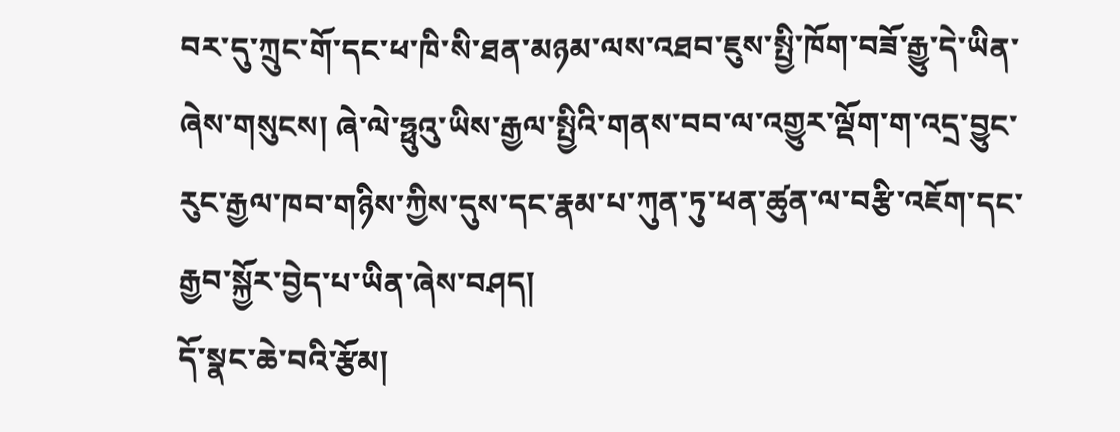བར་དུ་ཀྲུང་གོ་དང་ཕ་ཁི་སི་ཐན་མཉམ་ལས་འཐབ་ཇུས་སྤྱི་ཁོག་བཟོ་རྒྱུ་དེ་ཡིན་ཞེས་གསུངས། ཞེ་ལེ་ཧྥུའུ་ཡིས་རྒྱལ་སྤྱིའི་གནས་བབ་ལ་འགྱུར་ལྡོག་ག་འདྲ་བྱུང་རུང་རྒྱལ་ཁབ་གཉིས་ཀྱིས་དུས་དང་རྣམ་པ་ཀུན་ཏུ་ཕན་ཚུན་ལ་བརྩི་འཇོག་དང་རྒྱབ་སྐྱོར་བྱེད་པ་ཡིན་ཞེས་བཤད།
དོ་སྣང་ཆེ་བའི་རྩོམ།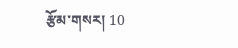རྩོམ་གསར། 10